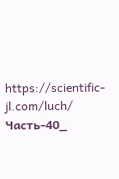https://scientific-jl.com/luch/
Часть-40_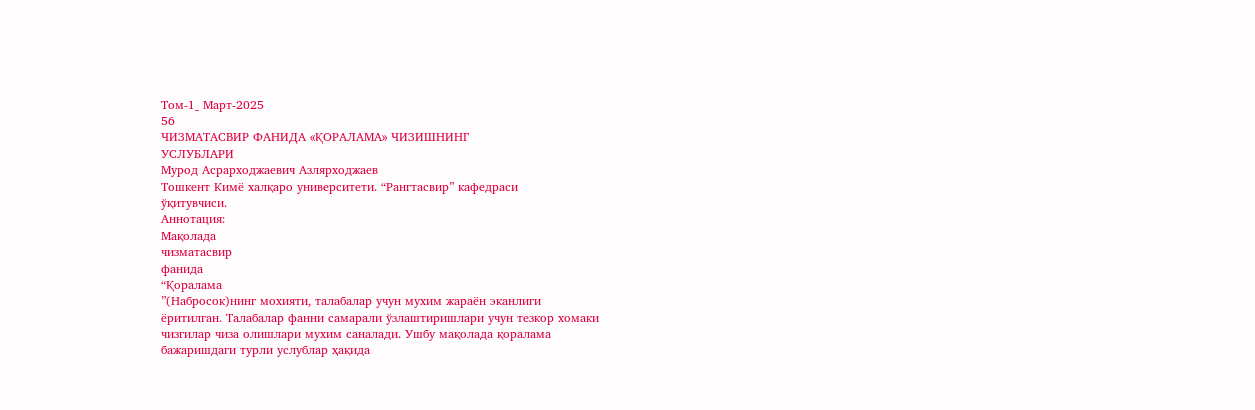Том-1_ Март-2025
56
ЧИЗМАТАСВИР ФАНИДА «ҚОРАЛАМА» ЧИЗИШНИНГ
УСЛУБЛАРИ
Мурод Асрарходжаевич Азлярходжаев
Тошкент Кимё халқаро университети. “Рангтасвир” кафедраси
ўқитувчиси.
Аннотация:
Мақолада
чизматасвир
фанида
“Қоралама
”(Набросок)нинг мохияти, талабалар учун мухим жараён эканлиги
ёритилган. Талабалар фанни самарали ўзлаштиришлари учун тезкор хомаки
чизгилар чиза олишлари мухим саналади. Ушбу мақолада қоралама
бажаришдаги турли услублар ҳақида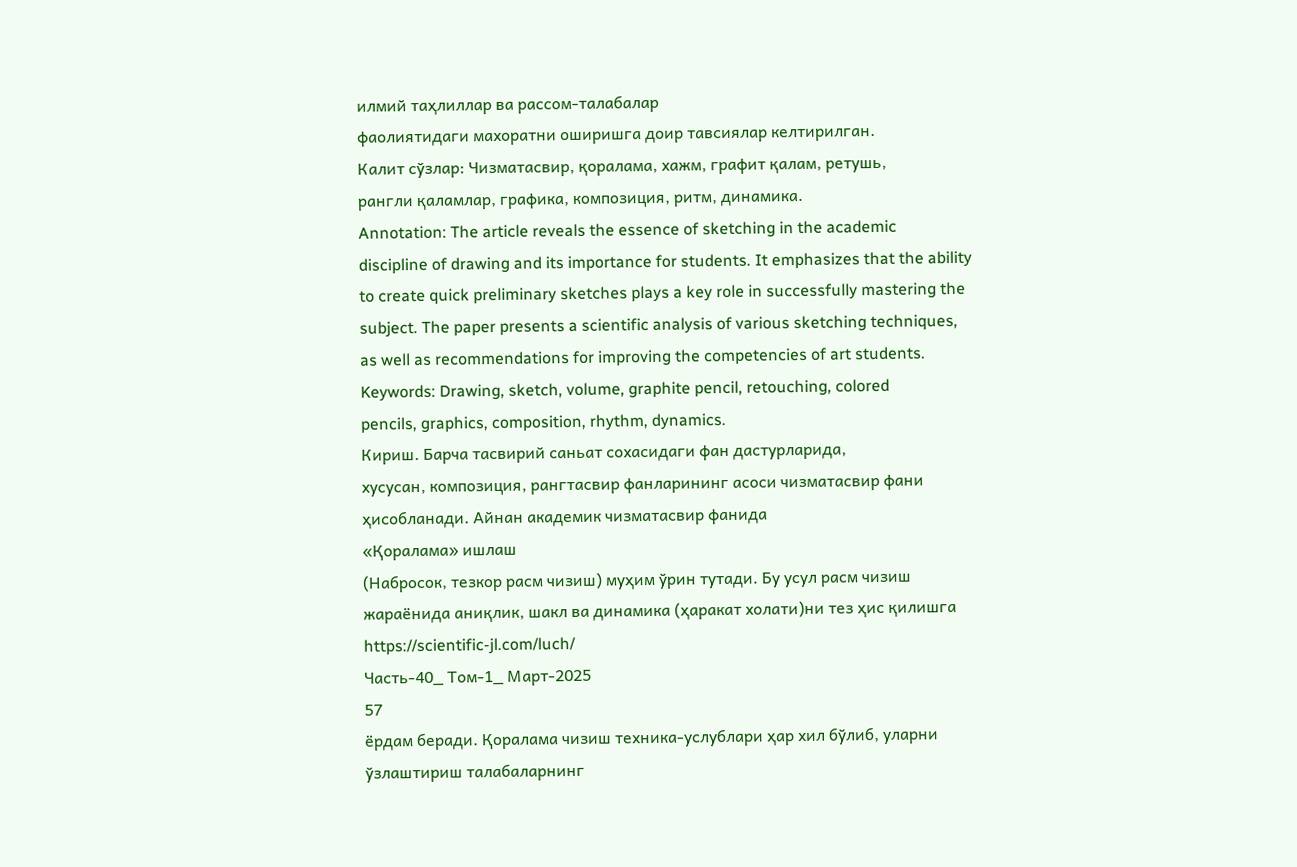илмий таҳлиллар ва рассом-талабалар
фаолиятидаги махоратни оширишга доир тавсиялар келтирилган.
Калит сўзлар: Чизматасвир, қоралама, хажм, графит қалам, ретушь,
рангли қаламлар, графика, композиция, ритм, динамика.
Annotation: The article reveals the essence of sketching in the academic
discipline of drawing and its importance for students. It emphasizes that the ability
to create quick preliminary sketches plays a key role in successfully mastering the
subject. The paper presents a scientific analysis of various sketching techniques,
as well as recommendations for improving the competencies of art students.
Keywords: Drawing, sketch, volume, graphite pencil, retouching, colored
pencils, graphics, composition, rhythm, dynamics.
Кириш. Барча тасвирий саньат сохасидаги фан дастурларида,
хусусан, композиция, рангтасвир фанларининг асоси чизматасвир фани
ҳисобланади. Айнан академик чизматасвир фанида
«Қоралама» ишлаш
(Набросок, тезкор расм чизиш) муҳим ўрин тутади. Бу усул расм чизиш
жараёнида аниқлик, шакл ва динамика (ҳаракат холати)ни тез ҳис қилишга
https://scientific-jl.com/luch/
Часть-40_ Том-1_ Март-2025
57
ёрдам беради. Қоралама чизиш техника-услублари ҳар хил бўлиб, уларни
ўзлаштириш талабаларнинг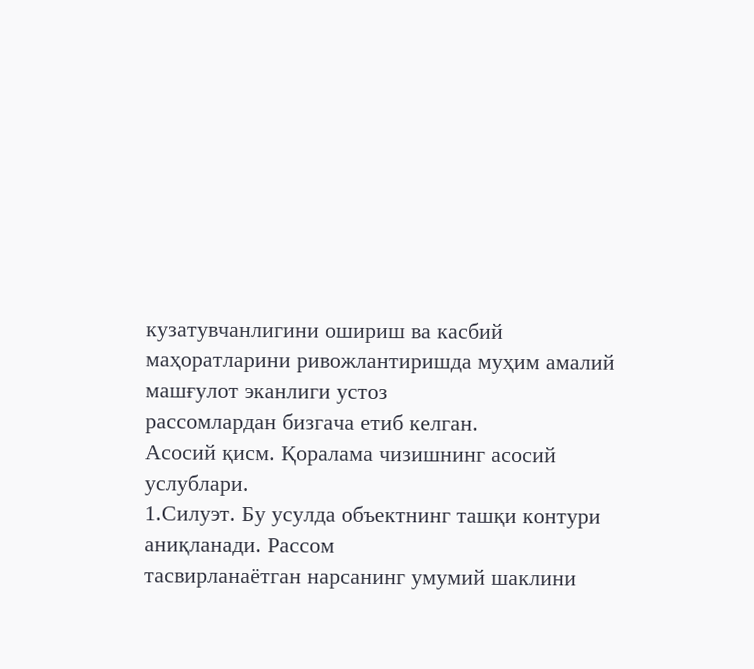кузатувчанлигини ошириш ва касбий
маҳоратларини ривожлантиришда муҳим амалий машғулот эканлиги устоз
рассомлардан бизгача етиб келган.
Асосий қисм. Қоралама чизишнинг асосий услублари.
1.Силуэт. Бу усулда объектнинг ташқи контури аниқланади. Рассом
тасвирланаётган нарсанинг умумий шаклини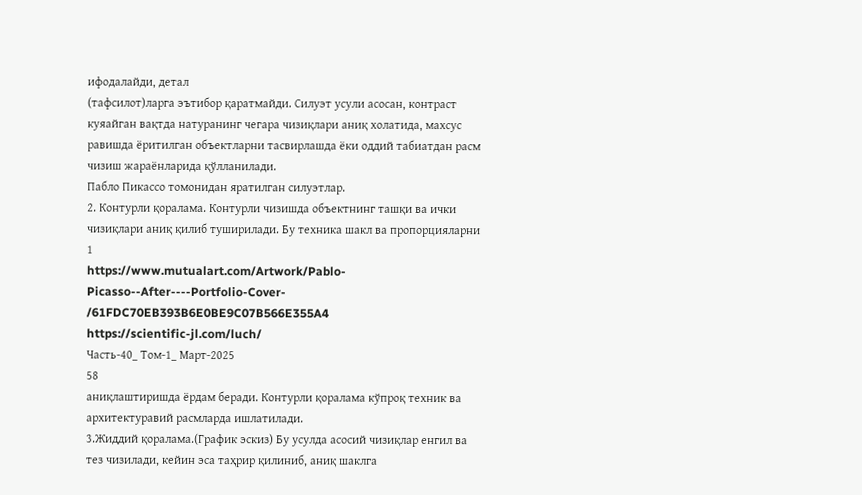ифодалайди, детал
(тафсилот)ларга эътибор қаратмайди. Силуэт усули асосан, контраст
куяайган вақтда натуранинг чегара чизиқлари аниқ холатида, махсус
равишда ёритилган объектларни тасвирлашда ёки оддий табиатдан расм
чизиш жараёнларида қўлланилади.
Пабло Пикассо томонидан яратилган силуэтлар.
2. Контурли қоралама. Контурли чизишда объектнинг ташқи ва ички
чизиқлари аниқ қилиб туширилади. Бу техника шакл ва пропорцияларни
1
https://www.mutualart.com/Artwork/Pablo-Picasso--After----Portfolio-Cover-
/61FDC70EB393B6E0BE9C07B566E355A4
https://scientific-jl.com/luch/
Часть-40_ Том-1_ Март-2025
58
аниқлаштиришда ёрдам беради. Контурли қоралама кўпроқ техник ва
архитектуравий расмларда ишлатилади.
3.Жиддий қоралама.(График эскиз) Бу усулда асосий чизиқлар енгил ва
тез чизилади, кейин эса таҳрир қилиниб, аниқ шаклга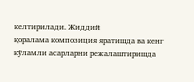келтирилади. Жиддий
қоралама композиция яратишда ва кенг кўламли асарларни режалаштиришда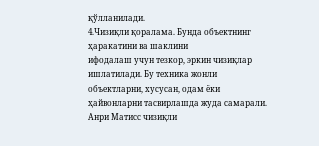қўлланилади.
4.Чизиқли қоралама. Бунда объектнинг ҳаракатини ва шаклини
ифодалаш учун тезкор, эркин чизиқлар ишлатилади. Бу техника жонли
объектларни, хусусан, одам ёки ҳайвонларни тасвирлашда жуда самарали.
Анри Матисс чизиқли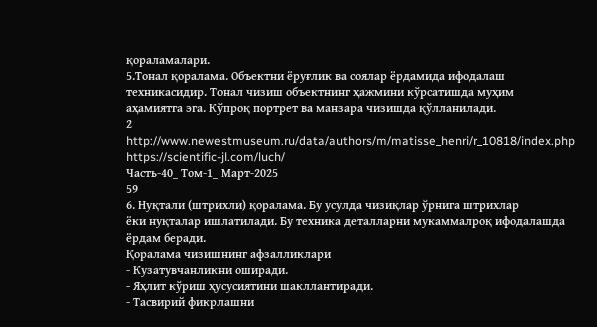қораламалари.
5.Тонал қоралама. Объектни ёруғлик ва соялар ёрдамида ифодалаш
техникасидир. Тонал чизиш объектнинг ҳажмини кўрсатишда муҳим
аҳамиятга эга. Кўпроқ портрет ва манзара чизишда қўлланилади.
2
http://www.newestmuseum.ru/data/authors/m/matisse_henri/r_10818/index.php
https://scientific-jl.com/luch/
Часть-40_ Том-1_ Март-2025
59
6. Нуқтали (штрихли) қоралама. Бу усулда чизиқлар ўрнига штрихлар
ёки нуқталар ишлатилади. Бу техника деталларни мукаммалроқ ифодалашда
ёрдам беради.
Қоралама чизишнинг афзалликлари
- Кузатувчанликни оширади.
- Яҳлит кўриш ҳусусиятини шакллантиради.
- Тасвирий фикрлашни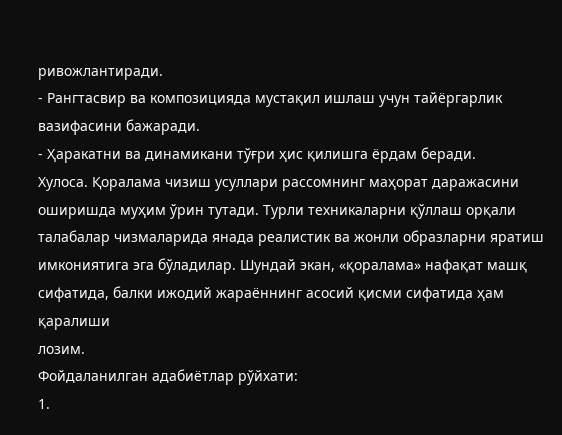ривожлантиради.
- Рангтасвир ва композицияда мустақил ишлаш учун тайёргарлик
вазифасини бажаради.
- Ҳаракатни ва динамикани тўғри ҳис қилишга ёрдам беради.
Хулоса. Қоралама чизиш усуллари рассомнинг маҳорат даражасини
оширишда муҳим ўрин тутади. Турли техникаларни қўллаш орқали
талабалар чизмаларида янада реалистик ва жонли образларни яратиш
имкониятига эга бўладилар. Шундай экан, «қоралама» нафақат машқ
сифатида, балки ижодий жараённинг асосий қисми сифатида ҳам қаралиши
лозим.
Фойдаланилган адабиётлар рўйхати:
1.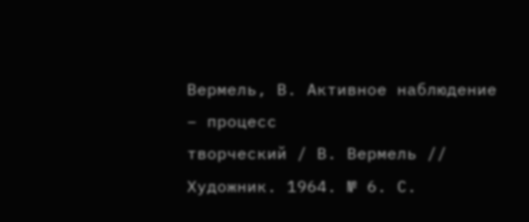Вермель, В. Активное наблюдение – процесс
творческий / В. Вермель // Художник. 1964. № 6. С.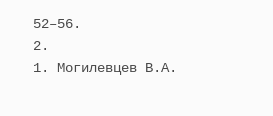52–56.
2.
1. Могилевцев В.А.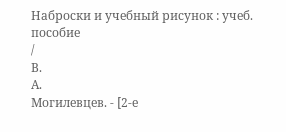Наброски и учебный рисунок : учеб.
пособие
/
В.
А.
Могилевцев. - [2-е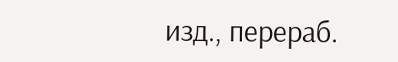изд., перераб.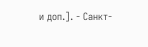и доп.]. - Санкт-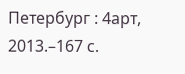Петербург : 4арт,
2013.–167 с.